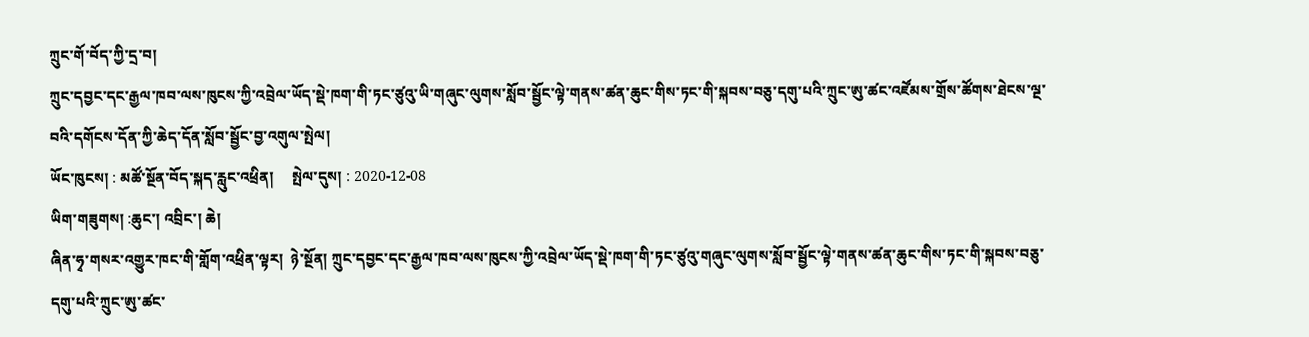ཀྲུང་གོ་བོད་ཀྱི་དྲ་བ།
ཀྲུང་དབྱང་དང་རྒྱལ་ཁབ་ལས་ཁུངས་ཀྱི་འབྲེལ་ཡོད་སྡེ་ཁག་གི་ཏང་ཙུའུ་ཡི་གཞུང་ལུགས་སློབ་སྦྱོང་ལྟེ་གནས་ཚན་ཆུང་གིས་ཏང་གི་སྐབས་བཅུ་དགུ་པའི་ཀྲུང་ཨུ་ཚང་འཛོམས་གྲོས་ཚོགས་ཐེངས་ལྔ་བའི་དགོངས་དོན་ཀྱི་ཆེད་དོན་སློབ་སྦྱོང་བྱ་འགུལ་སྤེལ།
ཡོང་ཁུངས། : མཚོ་སྔོན་བོད་སྐད་རླུང་འཕྲིན།     སྤེལ་དུས། : 2020-12-08
ཡིག་གཟུགས། :ཆུང་། འབྲིང་། ཆེ།
ཞིན་ཧྭ་གསར་འགྱུར་ཁང་གི་གློག་འཕྲིན་ལྟར།  ཉེ་སྔོན། ཀྲུང་དབྱང་དང་རྒྱལ་ཁབ་ལས་ཁུངས་ཀྱི་འབྲེལ་ཡོད་སྡེ་ཁག་གི་ཏང་ཙུའུ་གཞུང་ལུགས་སློབ་སྦྱོང་ལྟེ་གནས་ཚན་ཆུང་གིས་ཏང་གི་སྐབས་བཅུ་དགུ་པའི་ཀྲུང་ཨུ་ཚང་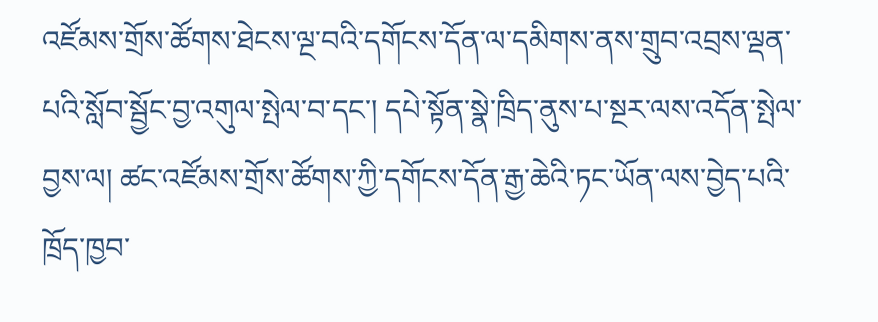འཛོམས་གྲོས་ཚོགས་ཐེངས་ལྔ་བའི་དགོངས་དོན་ལ་དམིགས་ནས་གྲུབ་འབྲས་ལྡན་པའི་སློབ་སྦྱོང་བྱ་འགུལ་སྤེལ་བ་དང་། དཔེ་སྟོན་སྣེ་ཁྲིད་ནུས་པ་སྔར་ལས་འདོན་སྤེལ་བྱས་ལ། ཚང་འཛོམས་གྲོས་ཚོགས་ཀྱི་དགོངས་དོན་རྒྱ་ཆེའི་ཏང་ཡོན་ལས་བྱེད་པའི་ཁྲོད་ཁྱབ་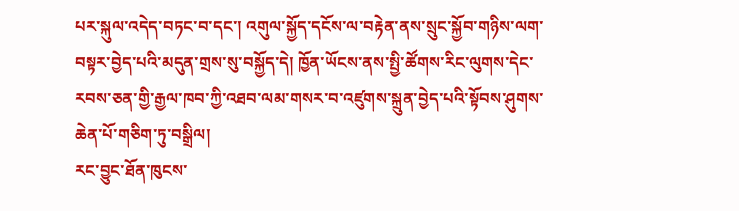པར་སྐུལ་འདེད་བཏང་བ་དང་། འགུལ་སྐྱོད་དངོས་ལ་བརྟེན་ནས་སྲུང་སྐྱོབ་གཉིས་ལག་བསྟར་བྱེད་པའི་མདུན་གྲས་སུ་བསྐྱོད་དེ། ཁྱོན་ཡོངས་ནས་སྤྱི་ཚོགས་རིང་ལུགས་དེང་རབས་ཅན་གྱི་རྒྱལ་ཁབ་ཀྱི་འཐབ་ལམ་གསར་བ་འཛུགས་སྐྲུན་བྱེད་པའི་སྟོབས་ཤུགས་ཆེན་པོ་གཅིག་ཏུ་བསྒྲིལ།
རང་བྱུང་ཐོན་ཁུངས་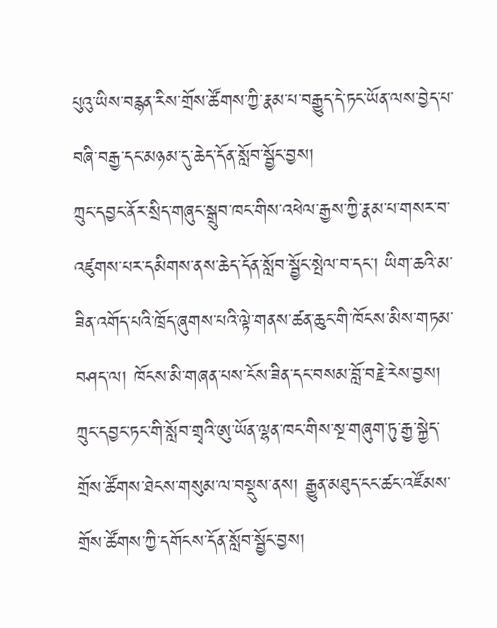པུའུ་ཡིས་བརྙན་རིས་གྲོས་ཚོགས་ཀྱི་རྣམ་པ་བརྒྱུད་དེ་ཏང་ཡོན་ལས་བྱེད་པ་བཞི་བརྒྱ་དང་མཉམ་དུ་ཆེད་དོན་སློབ་སྦྱོང་བྱས།
ཀྲུང་དབྱང་ནོར་སྲིད་གཞུང་སྒྲུབ་ཁང་གིས་འཕེལ་རྒྱས་ཀྱི་རྣམ་པ་གསར་བ་འཛུགས་པར་དམིགས་ནས་ཆེད་དོན་སློབ་སྦྱོང་སྤེལ་བ་དང་། ཡིག་ཆའི་མ་ཟིན་འགོད་པའི་ཁྲོད་ཞུགས་པའི་ལྟེ་གནས་ཚན་ཆུང་གི་ཁོངས་མིས་གཏམ་བཤད་ལ། ཁོངས་མི་གཞན་པས་ངོས་ཟིན་དང་བསམ་བློ་བརྗེ་རེས་བྱས།
ཀྲུང་དབྱང་ཏང་གི་སློབ་གྲྭའི་ཨུ་ཡོན་ལྷན་ཁང་གིས་སྔ་གཞུག་ཏུ་རྒྱ་སྐྱེད་གྲོས་ཚོགས་ཐེངས་གསུམ་ལ་བསྡུས་ནས། རྒྱུན་མཐུད་ངང་ཚང་འཛོམས་གྲོས་ཚོགས་ཀྱི་དགོངས་དོན་སློབ་སྦྱོང་བྱས།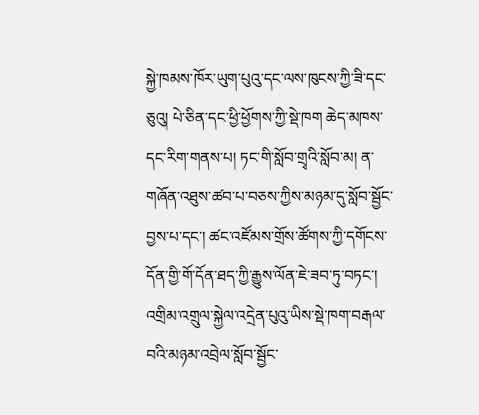སྐྱེ་ཁམས་ཁོར་ཡུག་པུའུ་དང་ལས་ཁུངས་ཀྱི་ཟི་དང་ཅུའུ། པེ་ཅིན་དང་ཕྱི་ཕྱོགས་ཀྱི་སྡེ་ཁག ཆེད་མཁས་དང་རིག་གནས་པ། ཏང་གི་སློབ་གྲྭའི་སློབ་མ། ན་གཞོན་འཐུས་ཚབ་པ་བཅས་ཀྱིས་མཉམ་དུ་སློབ་སྦྱོང་བྱས་པ་དང་། ཚང་འཛོམས་གྲོས་ཚོགས་ཀྱི་དགོངས་དོན་གྱི་གོ་དོན་ཐད་ཀྱི་རྒྱུས་ལོན་ཇེ་ཟབ་ཏུ་བཏང་།
འགྲིམ་འགྲུལ་སྐྱེལ་འདྲེན་པུའུ་ཡིས་སྡེ་ཁག་བརྒལ་བའི་མཉམ་འབྲེལ་སློབ་སྦྱོང་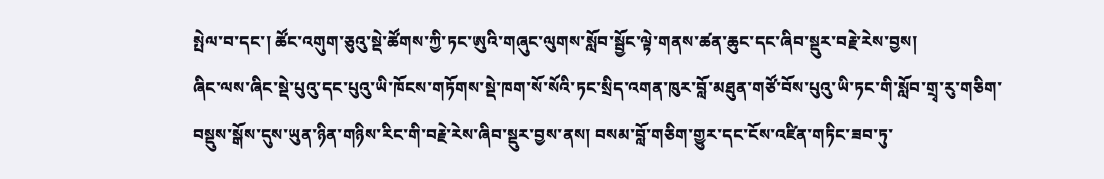སྤེལ་བ་དང་། ཚོང་འགུག་ཅུའུ་སྡེ་ཚོགས་ཀྱི་ཏང་ཨུའི་གཞུང་ལུགས་སློབ་སྦྱོང་ལྟེ་གནས་ཚན་ཆུང་དང་ཞིབ་སྡུར་བརྗེ་རེས་བྱས།
ཞིང་ལས་ཞིང་སྡེ་པུའུ་དང་པུའུ་ཡི་ཁོངས་གཏོགས་སྡེ་ཁག་སོ་སོའི་ཏང་སྲིད་འགན་ཁུར་བློ་མཐུན་གཙོ་བོས་པུའུ་ཡི་ཏང་གི་སློབ་གྲྭ་རུ་གཅིག་བསྡུས་སྒོས་དུས་ཡུན་ཉིན་གཉིས་རིང་གི་བརྗེ་རེས་ཞིབ་སྡུར་བྱས་ནས། བསམ་བློ་གཅིག་གྱུར་དང་ངོས་འཛིན་གཏིང་ཟབ་ཏུ་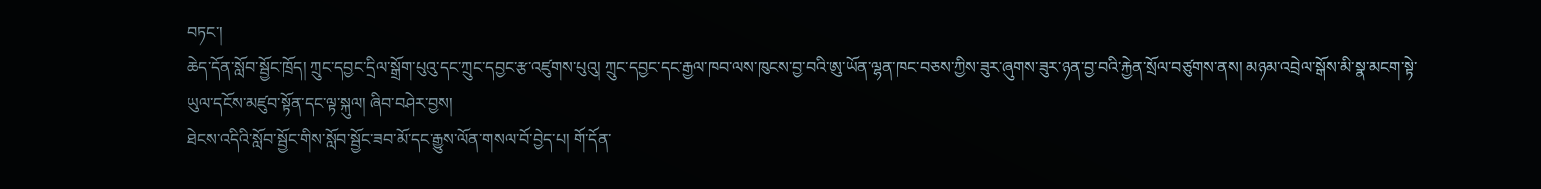བཏང་།
ཆེད་དོན་སློབ་སྦྱོང་ཁྲོད། ཀྲུང་དབྱང་དྲིལ་སྒྲོག་པུའུ་དང་ཀྲུང་དབྱང་རྩ་འཛུགས་པུའུ། ཀྲུང་དབྱང་དང་རྒྱལ་ཁབ་ལས་ཁུངས་བྱ་བའི་ཨུ་ཡོན་ལྷན་ཁང་བཅས་ཀྱིས་ཟུར་ཞུགས་ཟུར་ཉན་བྱ་བའི་རྐྱེན་སྲོལ་བཙུགས་ནས། མཉམ་འབྲེལ་སྒོས་མི་སྣ་མངག་སྟེ་ཡུལ་དངོས་མཛུབ་སྟོན་དང་ལྟ་སྐུལ། ཞིབ་བཤེར་བྱས།
ཐེངས་འདིའི་སློབ་སྦྱོང་གིས་སློབ་སྦྱོང་ཟབ་མོ་དང་རྒྱུས་ལོན་གསལ་བོ་བྱེད་པ། གོ་དོན་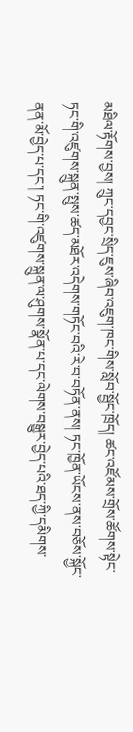མཐིལ་རྟོགས་བྱས། ཀྲུང་དབྱང་སྲིད་ཇུས་ཞིབ་འཇུག་ཁང་གིས་སློབ་སྦྱོང་ཁྲོད། ཚང་འཛོམས་གྲོས་ཚོགས་སྟེང་ཏང་གི་འཛུགས་སྐྲུན་སྤུས་ཚད་མཐོར་འདེགས་གཏོང་བའི་རེ་བ་བཏོན་ནས། ཏང་ཁྱོན་ཡོངས་ནས་བཅོས་སྐྱོང་ནན་མོ་བྱེད་པ་དང་། ཏང་གི་འཛུགས་སྐྲུན་ལ་ཤུགས་སྣོན་པ་དང་ལེགས་བསྒྱུར་བྱེད་པའི་ཐད་ཀྱི་དམིགས་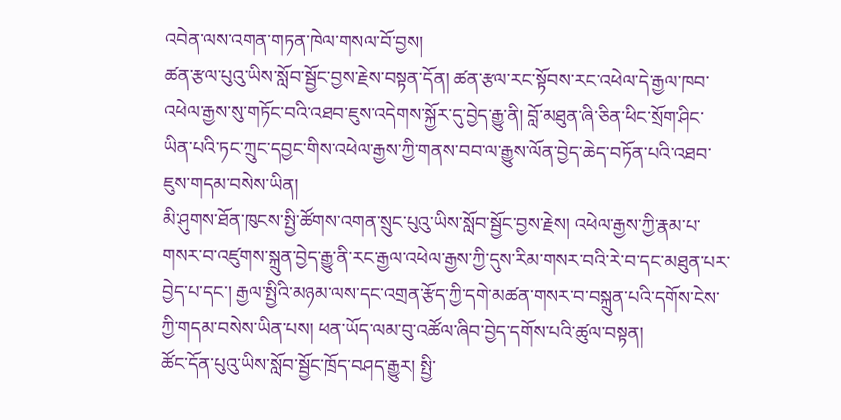འབེན་ལས་འགན་གཏན་ཁེལ་གསལ་བོ་བྱས།
ཚན་རྩལ་པུའུ་ཡིས་སློབ་སྦྱོང་བྱས་རྗེས་བསྟན་དོན། ཚན་རྩལ་རང་སྟོབས་རང་འཕེལ་དེ་རྒྱལ་ཁབ་འཕེལ་རྒྱས་སུ་གཏོང་བའི་འཐབ་ཇུས་འདེགས་སྐྱོར་དུ་བྱེད་རྒྱུ་ནི། བློ་མཐུན་ཞི་ཅིན་ཕིང་སྲོག་ཤིང་ཡིན་པའི་ཏང་ཀྲུང་དབྱང་གིས་འཕེལ་རྒྱས་ཀྱི་གནས་བབ་ལ་རྒྱུས་ལོན་བྱེད་ཆེད་བཏོན་པའི་འཐབ་ཇུས་གདམ་བསེས་ཡིན།
མི་ཤུགས་ཐོན་ཁུངས་སྤྱི་ཚོགས་འགན་སྲུང་པུའུ་ཡིས་སློབ་སྦྱོང་བྱས་རྗེས། འཕེལ་རྒྱས་ཀྱི་རྣམ་པ་གསར་བ་འཛུགས་སྐྲུན་བྱེད་རྒྱུ་ནི་རང་རྒྱལ་འཕེལ་རྒྱས་ཀྱི་དུས་རིམ་གསར་བའི་རེ་བ་དང་མཐུན་པར་བྱེད་པ་དང་། རྒྱལ་སྤྱིའི་མཉམ་ལས་དང་འགྲན་རྩོད་ཀྱི་དགེ་མཚན་གསར་བ་བསྐྲུན་པའི་དགོས་ངེས་ཀྱི་གདམ་བསེས་ཡིན་པས། ཕན་ཡོད་ལམ་བུ་འཚོལ་ཞིབ་བྱེད་དགོས་པའི་ཚུལ་བསྟན།
ཚོང་དོན་པུའུ་ཡིས་སློབ་སྦྱོང་ཁྲོད་བཤད་རྒྱུར། སྤྱི་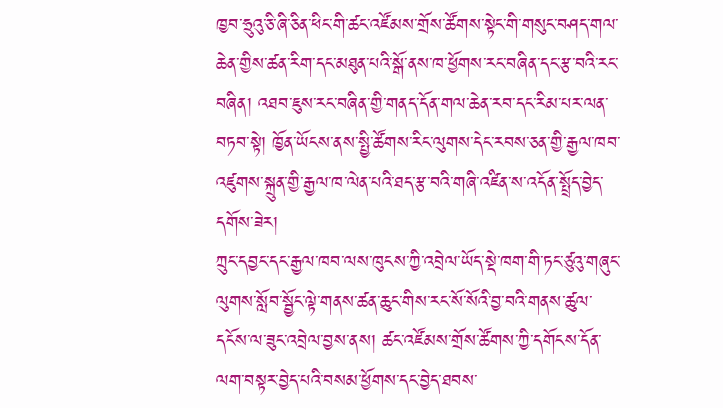ཁྱབ་ཧྲུའུ་ཅི་ཞི་ཅིན་ཕིང་གི་ཚང་འཛོམས་གྲོས་ཚོགས་སྟེང་གི་གསུང་བཤད་གལ་ཆེན་གྱིས་ཚན་རིག་དང་མཐུན་པའི་སྒོ་ནས་ཁ་ཕྱོགས་རང་བཞིན་དང་རྩ་བའི་རང་བཞིན། འཐབ་ཇུས་རང་བཞིན་གྱི་གནད་དོན་གལ་ཆེན་རབ་དང་རིམ་པར་ལན་བཏབ་སྟེ། ཁྱོན་ཡོངས་ནས་སྤྱི་ཚོགས་རིང་ལུགས་དེང་རབས་ཅན་གྱི་རྒྱལ་ཁབ་འཛུགས་སྐྲུན་གྱི་རྒྱལ་ཁ་ལེན་པའི་ཐད་རྩ་བའི་གཞི་འཛིན་ས་འདོན་སྤྲོད་བྱེད་དགོས་ཟེར།
ཀྲུང་དབྱང་དང་རྒྱལ་ཁབ་ལས་ཁུངས་ཀྱི་འབྲེལ་ཡོད་སྡེ་ཁག་གི་ཏང་ཙུའུ་གཞུང་ལུགས་སློབ་སྦྱོང་ལྟེ་གནས་ཚན་ཆུང་གིས་རང་སོ་སོའི་བྱ་བའི་གནས་ཚུལ་དངོས་ལ་ཟུང་འབྲེལ་བྱས་ནས། ཚང་འཛོམས་གྲོས་ཚོགས་ཀྱི་དགོངས་དོན་ལག་བསྟར་བྱེད་པའི་བསམ་ཕྱོགས་དང་བྱེད་ཐབས་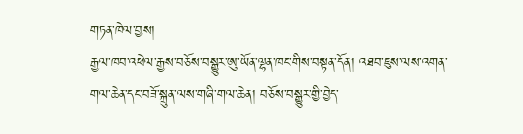གཏན་ཁེལ་བྱས།
རྒྱལ་ཁབ་འཕེལ་རྒྱས་བཅོས་བསྒྱུར་ཨུ་ཡོན་ལྷན་ཁང་གིས་བསྟན་དོན། འཐབ་ཇུས་ལས་འགན་གལ་ཆེན་དང་བཟོ་སྐྲུན་ལས་གཞི་གལ་ཆེན། བཅོས་བསྒྱུར་གྱི་བྱེད་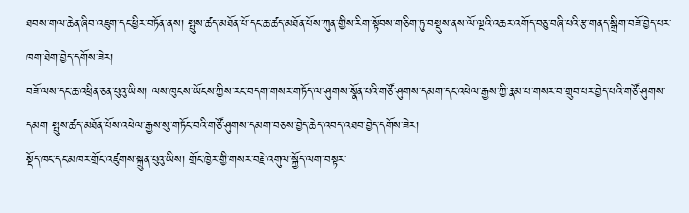ཐབས་གལ་ཆེན་ཞིབ་འཇུག་དང་ཕྱིར་བཏོན་ནས། སྤུས་ཚད་མཐོན་པོ་དང་ཆ་ཚད་མཐོན་པོས་ཀུན་གྱིས་རིག་སྟོབས་གཅིག་ཏུ་བསྡུས་ནས་ལོ་ལྔའི་འཆར་འགོད་བཅུ་བཞི་པའི་རྩ་གནད་སྒྲིག་བཟོ་བྱེད་པར་ཁག་ཐེག་བྱེད་དགོས་ཟེར།
བཟོ་ལས་དང་ཆ་འཕྲིན་ཅན་པུའུ་ཡིས། ལས་ཁུངས་ཡོངས་ཀྱིས་རང་བདག་གསར་གཏོད་ལ་ཤུགས་སྣོན་པའི་གཙོ་ཤུགས་དམག་དང་འཕེལ་རྒྱས་ཀྱི་རྣམ་པ་གསར་བ་གྲུབ་པར་བྱེད་པའི་གཙོ་ཤུགས་དམག སྤུས་ཚད་མཐོན་པོས་འཕེལ་རྒྱས་སུ་གཏོང་བའི་གཙོ་ཤུགས་དམག་བཅས་བྱེད་ཆེད་འབད་འཐབ་བྱེད་དགོས་ཟེར།
སྡོད་ཁང་དང་མཁར་གྲོང་འཛུགས་སྐྲུན་པུའུ་ཡིས། གྲོང་ཁྱེར་གྱི་གསར་བརྗེ་འགུལ་སྐྱོད་ལག་བསྟར་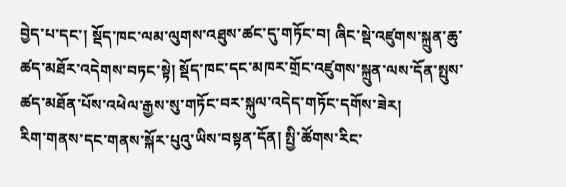བྱེད་པ་དང་། སྡོད་ཁང་ལམ་ལུགས་འཐུས་ཚང་དུ་གཏོང་བ། ཞིང་སྡེ་འཛུགས་སྐྲུན་ཆུ་ཚད་མཐོར་འདེགས་བཏང་སྟེ། སྡོད་ཁང་དང་མཁར་གྲོང་འཛུགས་སྐྲུན་ལས་དོན་སྤུས་ཚད་མཐོན་པོས་འཕེལ་རྒྱས་སུ་གཏོང་བར་སྐུལ་འདེད་གཏོང་དགོས་ཟེར།
རིག་གནས་དང་གནས་སྐོར་པུའུ་ཡིས་བསྟན་དོན། སྤྱི་ཚོགས་རིང་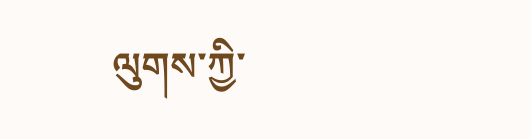ལུགས་ཀྱི་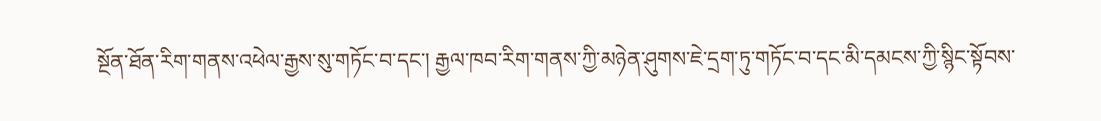སྔོན་ཐོན་རིག་གནས་འཕེལ་རྒྱས་སུ་གཏོང་བ་དང་། རྒྱལ་ཁབ་རིག་གནས་ཀྱི་མཉེན་ཤུགས་ཇེ་དྲག་ཏུ་གཏོང་བ་དང་མི་དམངས་ཀྱི་སྙིང་སྟོབས་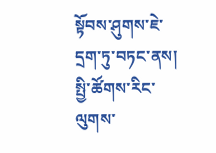སྟོབས་ཤུགས་ཇེ་དྲག་ཏུ་བཏང་ནས། སྤྱི་ཚོགས་རིང་ལུགས་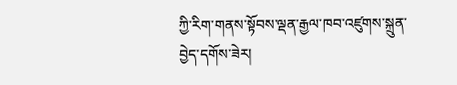ཀྱི་རིག་གནས་སྟོབས་ལྡན་རྒྱལ་ཁབ་འཛུགས་སྐྲུན་བྱེད་དགོས་ཟེར།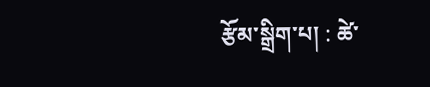རྩོམ་སྒྲིག་པ། : ཚེ་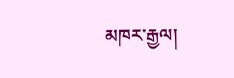མཁར་རྒྱལ།